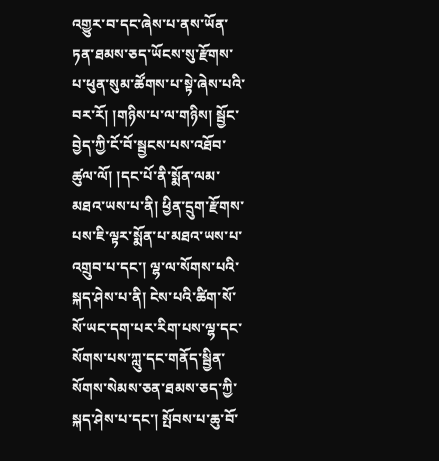འགྱུར་བ་དང་ཞེས་པ་ནས་ཡོན་ཏན་ཐམས་ཅད་ཡོངས་སུ་རྫོགས་པ་ཕུན་སུམ་ཚོགས་པ་སྟེ་ཞེས་པའི་བར་རོ། །གཉིས་པ་ལ་གཉིས། སྦྱོང་བྱེད་ཀྱི་ངོ་བོ་སྦྱངས་པས་འཐོབ་ཚུལ་ལོ། །དང་པོ་ནི་སྨོན་ལམ་མཐའ་ཡས་པ་ནི། ཕྱིན་དྲུག་རྫོགས་པས་ཇི་ལྟར་སྨོན་པ་མཐའ་ཡས་པ་འགྲུབ་པ་དང་། ལྷ་ལ་སོགས་པའི་སྐད་ཤེས་པ་ནི། ངེས་པའི་ཚིག་སོ་སོ་ཡང་དག་པར་རིག་པས་ལྷ་དང་སོགས་པས་ཀླུ་དང་གནོད་སྦྱིན་སོགས་སེམས་ཅན་ཐམས་ཅད་ཀྱི་སྐད་ཤེས་པ་དང་། སྤོབས་པ་ཆུ་བོ་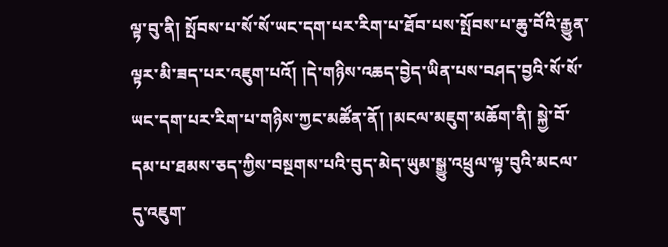ལྟ་བུ་ནི། སྤོབས་པ་སོ་སོ་ཡང་དག་པར་རིག་པ་ཐོབ་པས་སྤོབས་པ་ཆུ་བོའི་རྒྱུན་ལྟར་མི་ཟད་པར་འཇུག་པའོ། །དེ་གཉིས་འཆད་བྱེད་ཡིན་པས་བཤད་བྱའི་སོ་སོ་ཡང་དག་པར་རིག་པ་གཉིས་ཀྱང་མཚོན་ནོ། །མངལ་མཇུག་མཆོག་ནི། སྐྱེ་བོ་དམ་པ་ཐམས་ཅད་ཀྱིས་བསྔགས་པའི་བུད་མེད་ཡུམ་སྒྱུ་འཕྲུལ་ལྟ་བུའི་མངལ་དུ་འཇུག་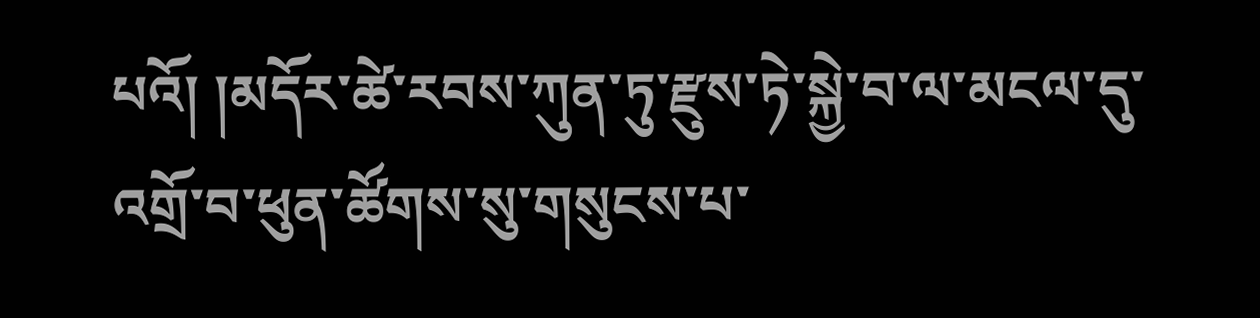པའོ། །མདོར་ཚེ་རབས་ཀུན་ཏུ་རྫུས་ཏེ་སྐྱེ་བ་ལ་མངལ་དུ་འགྲོ་བ་ཕུན་ཚོགས་སུ་གསུངས་པ་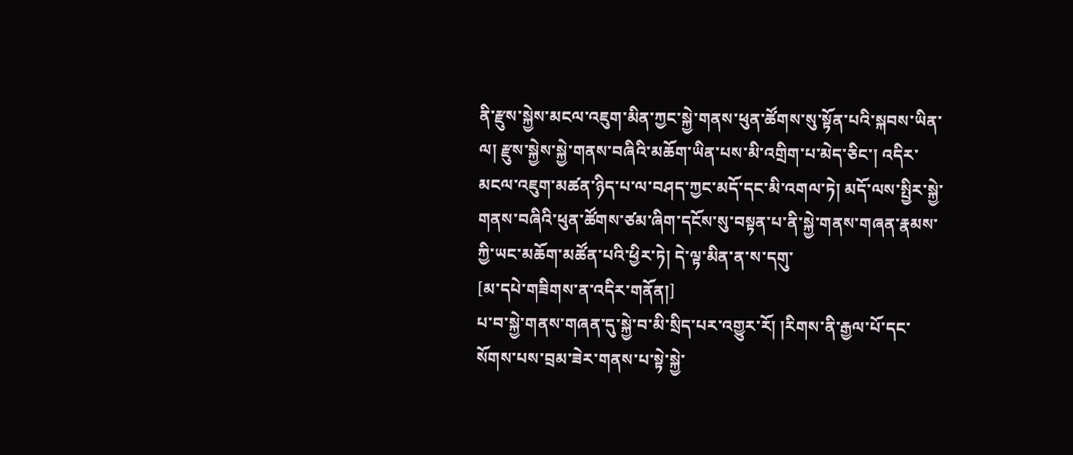ནི་རྫུས་སྐྱེས་མངལ་འཇུག་མིན་ཀྱང་སྐྱེ་གནས་ཕུན་ཚོགས་སུ་སྟོན་པའི་སྐབས་ཡིན་ལ། རྫུས་སྐྱེས་སྐྱེ་གནས་བཞིའི་མཆོག་ཡིན་པས་མི་འགྲིག་པ་མེད་ཅིང་། འདིར་མངལ་འཇུག་མཚན་ཉིད་པ་ལ་བཤད་ཀྱང་མདོ་དང་མི་འགལ་ཏེ། མདོ་ལས་སྤྱིར་སྐྱེ་གནས་བཞིའི་ཕུན་ཚོགས་ཙམ་ཞིག་དངོས་སུ་བསྟན་པ་ནི་སྐྱེ་གནས་གཞན་རྣམས་ཀྱི་ཡང་མཆོག་མཚོན་པའི་ཕྱིར་ཏེ། དེ་ལྟ་མིན་ན་ས་དགུ་
[མ་དཔེ་གཟིགས་ན་འདིར་གནོན།]
པ་བ་སྐྱེ་གནས་གཞན་དུ་སྐྱེ་བ་མི་སྲིད་པར་འགྱུར་རོ། །རིགས་ནི་རྒྱལ་པོ་དང་སོགས་པས་བྲམ་ཟེར་གནས་པ་སྟེ་སྐྱེ་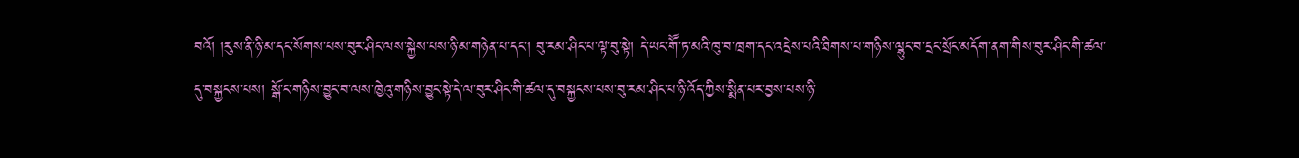བའོ། །རུས་ནི་ཉི་མ་དང་སོགས་པས་བུར་ཤིང་ལས་སྐྱེས་པས་ཉི་མ་གཉེན་པ་དང་། བུ་རམ་ཤིང་པ་ལྟ་བུ་སྟེ། དེ་ཡང་གཽ་ཏ་མའི་ཁུ་བ་ཁྲག་དང་འདྲེས་པའི་ཐིགས་པ་གཉིས་ལྷུང་བ་དྲང་སྲོང་མདོག་ནག་གིས་བུར་ཤིང་གི་ཚལ་དུ་བསྐྱངས་པས། སྒོ་ང་གཉིས་བྱུང་བ་ལས་ཁྱེའུ་གཉིས་བྱུང་སྟེ་དེ་ལ་བུར་ཤིང་གི་ཚལ་དུ་བསྐྱངས་པས་བུ་རམ་ཤིང་པ་ཉི་འོད་ཀྱིས་སྨིན་པར་བྱས་པས་ཉི་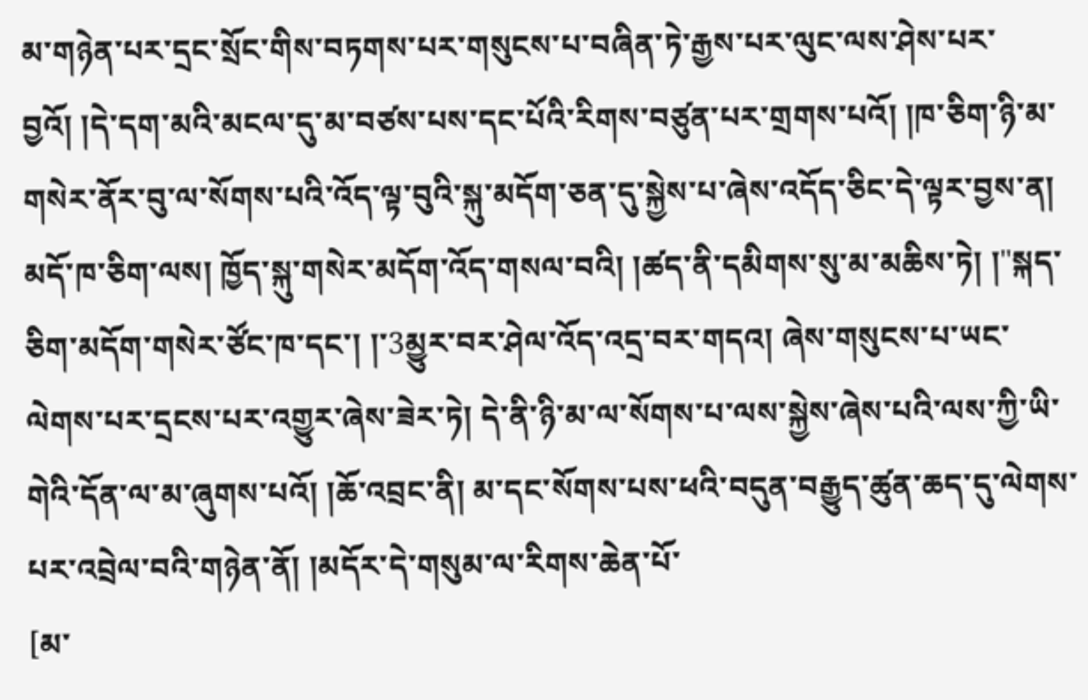མ་གཉེན་པར་དྲང་སྲོང་གིས་བཏགས་པར་གསུངས་པ་བཞིན་ཏེ་རྒྱས་པར་ལུང་ལས་ཤེས་པར་བྱའོ། །དེ་དག་མའི་མངལ་དུ་མ་བཙས་པས་དང་པོའི་རིགས་བཙུན་པར་གྲགས་པའོ། །ཁ་ཅིག་ཉི་མ་གསེར་ནོར་བུ་ལ་སོགས་པའི་འོད་ལྟ་བུའི་སྐུ་མདོག་ཅན་དུ་སྐྱེས་པ་ཞེས་འདོད་ཅིང་དེ་ལྟར་བྱས་ན། མདོ་ཁ་ཅིག་ལས། ཁྱོད་སྐུ་གསེར་མདོག་འོད་གསལ་བའི། །ཚད་ནི་དམིགས་སུ་མ་མཆིས་ཏེ། །"སྐད་ཅིག་མདོག་གསེར་ཙོང་ཁ་དང་། །་3མྱུར་བར་ཤེལ་འོད་འདྲ་བར་གདའ། ཞེས་གསུངས་པ་ཡང་ལེགས་པར་དྲངས་པར་འགྱུར་ཞེས་ཟེར་ཏེ། དེ་ནི་ཉི་མ་ལ་སོགས་པ་ལས་སྐྱེས་ཞེས་པའི་ལས་ཀྱི་ཡི་གེའི་དོན་ལ་མ་ཞུགས་པའོ། །ཆོ་འབྲང་ནི། མ་དང་སོགས་པས་ཕའི་བདུན་བརྒྱུད་ཚུན་ཆད་དུ་ལེགས་པར་འབྲེལ་བའི་གཉེན་ནོ། །མདོར་དེ་གསུམ་ལ་རིགས་ཆེན་པོ་
[མ་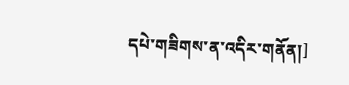དཔེ་གཟིགས་ན་འདིར་གནོན།]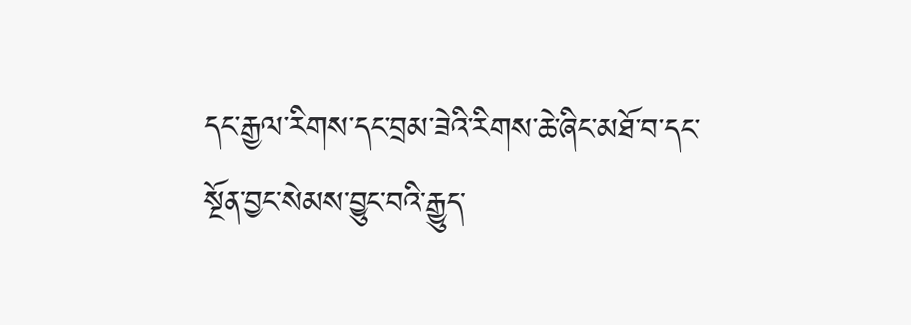དང་རྒྱལ་རིགས་དང་བྲམ་ཟེའི་རིགས་ཆེ་ཞིང་མཐོ་བ་དང་སྔོན་བྱང་སེམས་བྱུང་བའི་རྒྱུད་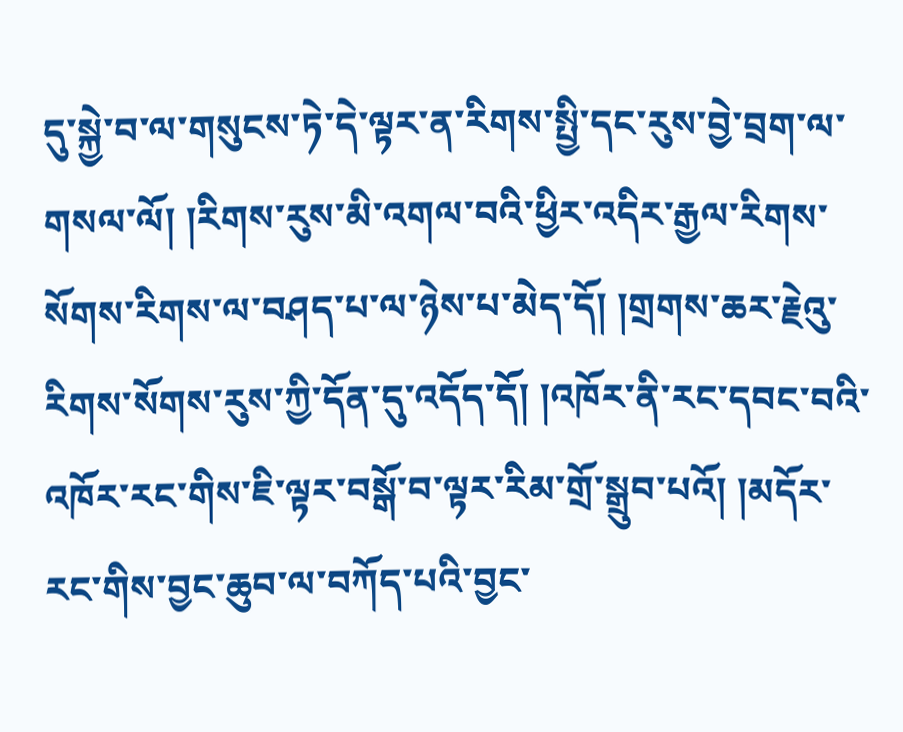དུ་སྐྱེ་བ་ལ་གསུངས་ཏེ་དེ་ལྟར་ན་རིགས་སྤྱི་དང་རུས་བྱེ་བྲག་ལ་གསལ་ལོ། །རིགས་རུས་མི་འགལ་བའི་ཕྱིར་འདིར་རྒྱལ་རིགས་སོགས་རིགས་ལ་བཤད་པ་ལ་ཉེས་པ་མེད་དོ། །གྲགས་ཆར་རྗེའུ་རིགས་སོགས་རུས་ཀྱི་དོན་དུ་འདོད་དོ། །འཁོར་ནི་རང་དབང་བའི་འཁོར་རང་གིས་ཇི་ལྟར་བསྒོ་བ་ལྟར་རིམ་གྲོ་སྒྲུབ་པའོ། །མདོར་རང་གིས་བྱང་ཆུབ་ལ་བཀོད་པའི་བྱང་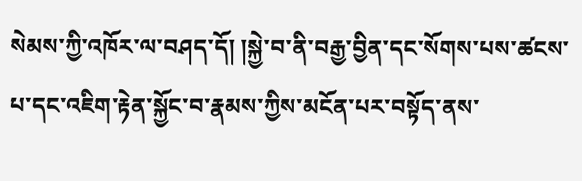སེམས་ཀྱི་འཁོར་ལ་བཤད་དོ། །སྐྱེ་བ་ནི་བརྒྱ་བྱིན་དང་སོགས་པས་ཚངས་པ་དང་འཇིག་རྟེན་སྐྱོང་བ་རྣམས་ཀྱིས་མངོན་པར་བསྟོད་ནས་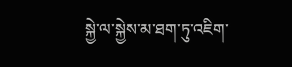སྐྱེ་ལ་སྐྱེས་མ་ཐག་ཏུ་འཇིག་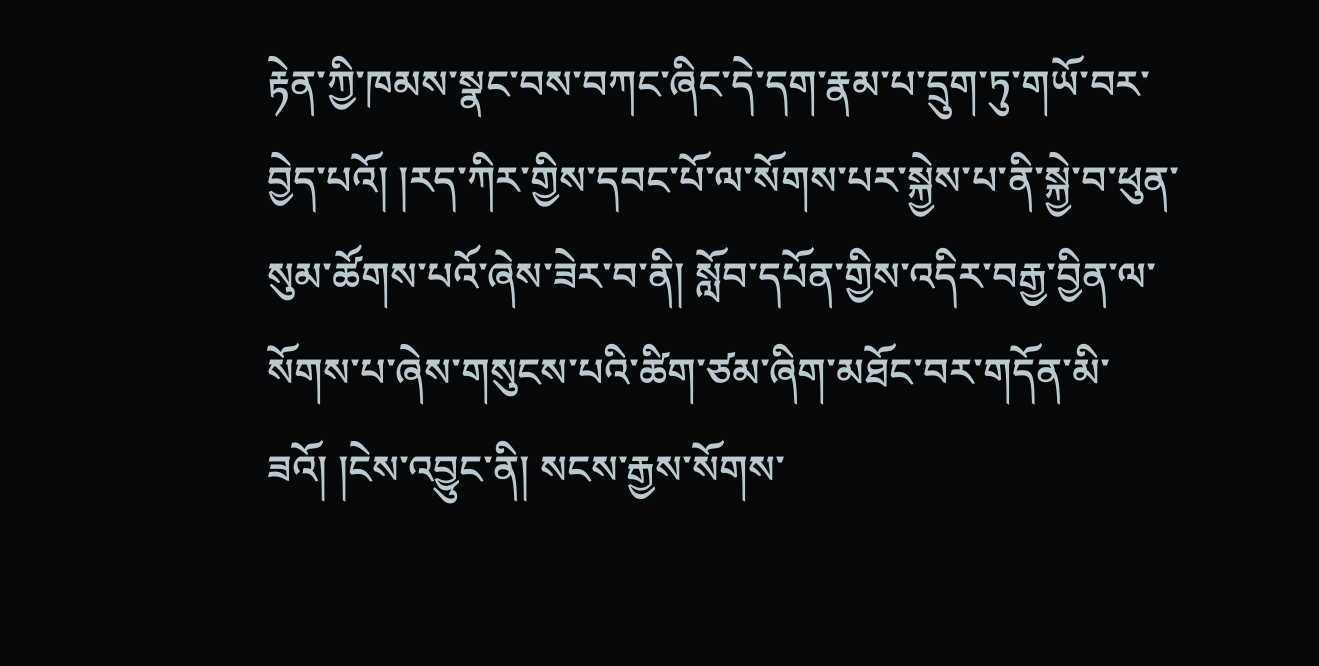རྟེན་ཀྱི་ཁམས་སྣང་བས་བཀང་ཞིང་དེ་དག་རྣམ་པ་དྲུག་ཏུ་གཡོ་བར་བྱེད་པའོ། །རད་ཀིར་གྱིས་དབང་པོ་ལ་སོགས་པར་སྐྱེས་པ་ནི་སྐྱེ་བ་ཕུན་སུམ་ཚོགས་པའོ་ཞེས་ཟེར་བ་ནི། སློབ་དཔོན་གྱིས་འདིར་བརྒྱ་བྱིན་ལ་སོགས་པ་ཞེས་གསུངས་པའི་ཚིག་ཙམ་ཞིག་མཐོང་བར་གདོན་མི་ཟའོ། །ངེས་འབྱུང་ནི། སངས་རྒྱས་སོགས་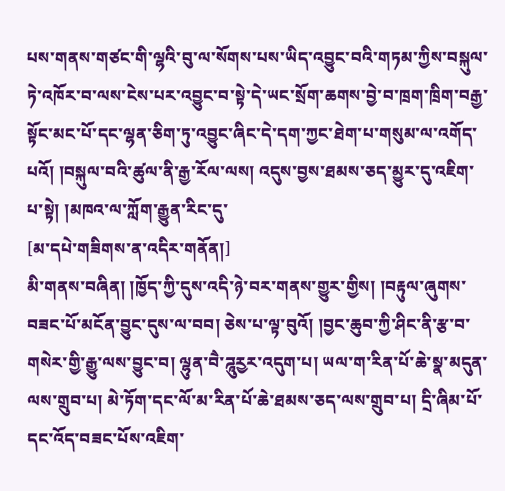པས་གནས་གཙང་གི་ལྷའི་བུ་ལ་སོགས་པས་ཡིད་འབྱུང་བའི་གཏམ་ཀྱིས་བསྐུལ་ཏེ་འཁོར་བ་ལས་ངེས་པར་འབྱུང་བ་སྟེ་དེ་ཡང་སྲོག་ཆགས་བྱེ་བ་ཁྲག་ཁྲིག་བརྒྱ་སྟོང་མང་པོ་དང་ལྷན་ཅིག་ཏུ་འབྱུང་ཞིང་དེ་དག་ཀྱང་ཐེག་པ་གསུམ་ལ་འགོད་པའོ། །བསྐུལ་བའི་ཚུལ་ནི་རྒྱ་རོལ་ལས། འདུས་བྱས་ཐམས་ཅད་མྱུར་དུ་འཇིག་པ་སྟེ། །མཁའ་ལ་ཀློག་རྒྱུན་རིང་དུ་
[མ་དཔེ་གཟིགས་ན་འདིར་གནོན།]
མི་གནས་བཞིན། །ཁྱོད་ཀྱི་དུས་འདི་ཉེ་བར་གནས་གྱུར་གྱིས། །བརྟུལ་ཞུགས་བཟང་པོ་མངོན་བྱུང་དུས་ལ་བབ། ཅེས་པ་ལྟ་བུའོ། །བྱང་ཆུབ་ཀྱི་ཤིང་ནི་རྩ་བ་གསེར་གྱི་རྒྱུ་ལས་བྱུང་བ། ལྷུན་བཻ་ཌཱུརྱར་འདུག་པ། ཡལ་ག་རིན་པོ་ཆེ་སྣ་མདུན་ལས་གྲུབ་པ། མེ་ཏོག་དང་ལོ་མ་རིན་པོ་ཆེ་ཐམས་ཅད་ལས་གྲུབ་པ། དྲི་ཞིམ་པོ་དང་འོད་བཟང་པོས་འཇིག་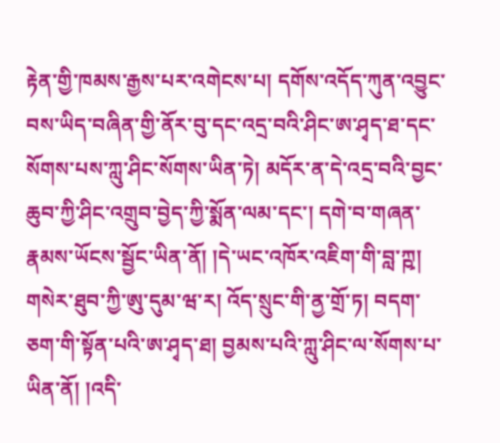རྟེན་གྱི་ཁམས་རྒྱས་པར་འགེངས་པ། དགོས་འདོད་ཀུན་འབྱུང་བས་ཡིད་བཞིན་གྱི་ནོར་བུ་དང་འདྲ་བའི་ཤིང་ཨ་ཤྭད་ཐ་དང་སོགས་པས་ཀླུ་ཤིང་སོགས་ཡིན་ཏེ། མདོར་ན་དེ་འདྲ་བའི་བྱང་ཆུབ་ཀྱི་ཤིང་འགྲུབ་བྱེད་ཀྱི་སྨོན་ལམ་དང་། དགེ་བ་གཞན་རྣམས་ཡོངས་སྦྱོང་ཡིན་ནོ། །དེ་ཡང་འཁོར་འཇིག་གི་བླ་ཀྵ། གསེར་ཐུབ་ཀྱི་ཨུ་དུམ་ཝ་ར། འོད་སྲུང་གི་ནྱ་གྲོ་ཏ། བདག་ཅག་གི་སྟོན་པའི་ཨ་ཤྭད་ཐ། བྱམས་པའི་ཀླུ་ཤིང་ལ་སོགས་པ་ཡིན་ནོ། །འདི་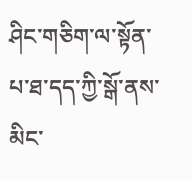ཤིང་གཅིག་ལ་སྟོན་པ་ཐ་དད་ཀྱི་སྒོ་ནས་མིང་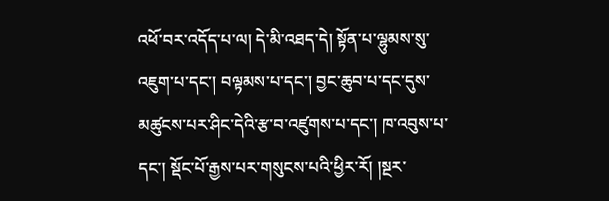འཕོ་བར་འདོད་པ་ལ། དེ་མི་འཐད་དེ། སྟོན་པ་ལྷུམས་སུ་འཇུག་པ་དང་། བལྟམས་པ་དང་། བྱང་ཆུབ་པ་དང་དུས་མཚུངས་པར་ཤིང་དེའི་རྩ་བ་འཛུགས་པ་དང་། ཁ་འབུས་པ་དང་། སྡོང་པོ་རྒྱས་པར་གསུངས་པའི་ཕྱིར་རོ། །སྔར་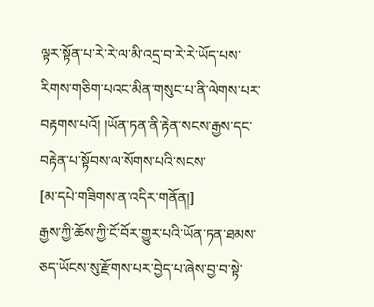ལྟར་སྟོན་པ་རེ་རེ་ལ་མི་འདྲ་བ་རེ་རེ་ཡོད་པས་རིགས་གཅིག་པའང་མིན་གསུང་པ་ནི་ལེགས་པར་བརྟགས་པའོ། །ཡོན་ཏན་ནི་རྟེན་སངས་རྒྱས་དང་བརྟེན་པ་སྟོབས་ལ་སོགས་པའི་སངས་
[མ་དཔེ་གཟིགས་ན་འདིར་གནོན།]
རྒྱས་ཀྱི་ཆོས་ཀྱི་ངོ་བོར་གྱུར་པའི་ཡོན་ཏན་ཐམས་ཅད་ཡོངས་སུ་རྫོགས་པར་བྱེད་པ་ཞེས་བྱ་བ་སྟེ་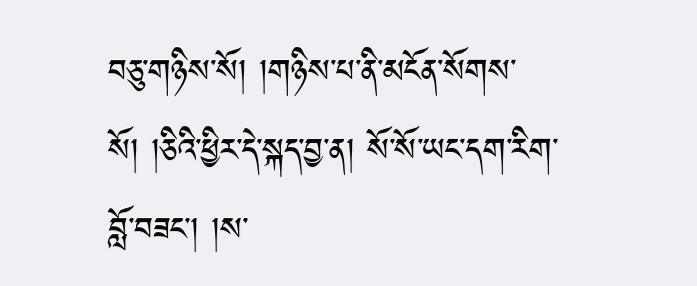བཅུ་གཉིས་སོ། །གཉིས་པ་ནི་མངོན་སོགས་སོ། །ཅིའི་ཕྱིར་དེ་སྐད་བྱ་ན། སོ་སོ་ཡང་དག་རིག་བློ་བཟང་། །ས་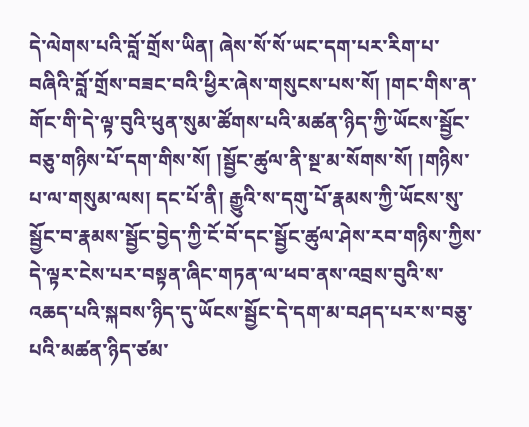དེ་ལེགས་པའི་བློ་གྲོས་ཡིན། ཞེས་སོ་སོ་ཡང་དག་པར་རིག་པ་བཞིའི་བློ་གྲོས་བཟང་བའི་ཕྱིར་ཞེས་གསུངས་པས་སོ། །གང་གིས་ན་གོང་གི་དེ་ལྟ་བུའི་ཕུན་སུམ་ཚོགས་པའི་མཚན་ཉིད་ཀྱི་ཡོངས་སྦྱོང་བཅུ་གཉིས་པོ་དག་གིས་སོ། །སྦྱོང་ཚུལ་ནི་སྔ་མ་སོགས་སོ། །གཉིས་པ་ལ་གསུམ་ལས། དང་པོ་ནི། རྒྱུའི་ས་དགུ་པོ་རྣམས་ཀྱི་ཡོངས་སུ་སྦྱོང་བ་རྣམས་སྦྱོང་བྱེད་ཀྱི་ངོ་བོ་དང་སྦྱོང་ཚུལ་ཤེས་རབ་གཉིས་ཀྱིས་དེ་ལྟར་ངེས་པར་བསྟན་ཞིང་གཏན་ལ་ཕབ་ནས་འབྲས་བུའི་ས་འཆད་པའི་སྐབས་ཉིད་དུ་ཡོངས་སྦྱོང་དེ་དག་མ་བཤད་པར་ས་བཅུ་པའི་མཚན་ཉིད་ཙམ་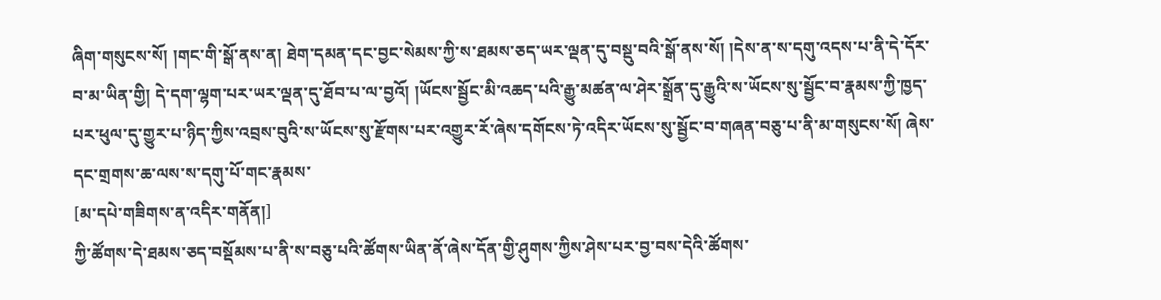ཞིག་གསུངས་སོ། །གང་གི་སྒོ་ནས་ན། ཐེག་དམན་དང་བྱང་སེམས་ཀྱི་ས་ཐམས་ཅད་ཡར་ལྡན་དུ་བསྡུ་བའི་སྒོ་ནས་སོ། །དེས་ན་ས་དགུ་འདས་པ་ནི་དེ་དོར་བ་མ་ཡིན་གྱི། དེ་དག་ལྷག་པར་ཡར་ལྡན་དུ་ཐོབ་པ་ལ་བྱའོ། །ཡོངས་སྦྱོང་མི་འཆད་པའི་རྒྱུ་མཚན་ལ་ཤེར་སྒྲོན་དུ་རྒྱུའི་ས་ཡོངས་སུ་སྦྱོང་བ་རྣམས་ཀྱི་ཁྱད་པར་ཕུལ་དུ་གྱུར་པ་ཉིད་ཀྱིས་འབྲས་བུའི་ས་ཡོངས་སུ་རྫོགས་པར་འགྱུར་རོ་ཞེས་དགོངས་ཏེ་འདིར་ཡོངས་སུ་སྦྱོང་བ་གཞན་བཅུ་པ་ནི་མ་གསུངས་སོ། ཞེས་དང་གྲགས་ཆ་ལས་ས་དགུ་པོ་གང་རྣམས་
[མ་དཔེ་གཟིགས་ན་འདིར་གནོན།]
ཀྱི་ཚོགས་དེ་ཐམས་ཅད་བསྡོམས་པ་ནི་ས་བཅུ་པའི་ཚོགས་ཡིན་ནོ་ཞེས་དོན་གྱི་ཤུགས་ཀྱིས་ཤེས་པར་བྱ་བས་དེའི་ཚོགས་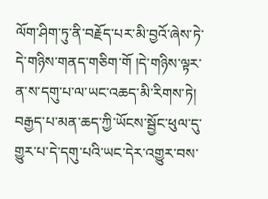ལོག་ཤིག་ཏུ་ནི་བརྗོད་པར་མི་བྱའོ་ཞེས་ཏེ་དེ་གཉིས་གནད་གཅིག་གོ །དེ་གཉིས་ལྟར་ན་ས་དགུ་པ་ལ་ཡང་འཆད་མི་རིགས་ཏེ། བརྒྱད་པ་མན་ཆད་ཀྱི་ཡོངས་སྦྱོང་ཕུལ་དུ་གྱུར་པ་དེ་དགུ་པའི་ཡང་དེར་འགྱུར་བས་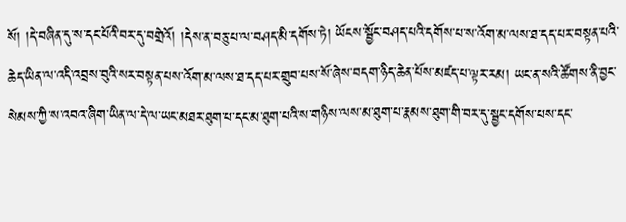སོ། །དེ་བཞིན་དུ་ས་དང་པོའི་བར་དུ་བགྲེའོ། །དེས་ན་བཅུ་པ་ལ་བཤད་མི་དགོས་ཏེ། ཡོངས་སྦྱོང་བཤད་པའི་དགོས་པ་ས་འོག་མ་ལས་ཐ་དད་པར་བསྟན་པའི་ཆེད་ཡིན་ལ་འདི་འབྲས་བུའི་སར་བསྟན་པས་འོག་མ་ལས་ཐ་དད་པར་གྲུབ་པས་སོ་ཞེས་བདག་ཉིད་ཆེན་པོས་མཛད་པ་ལྟར་རམ། ཡང་ན་སའི་ཚོགས་ནི་བྱང་སེམས་ཀྱི་ས་འབའ་ཞིག་ཡིན་ལ་དེ་ལ་ཡང་མཐར་ཐུག་པ་དང་མ་ཐུག་པའི་ས་གཉིས་ལས་མ་ཐུག་པ་རྣམས་ཐུག་གི་བར་དུ་སྦྱང་དགོས་པས་དང་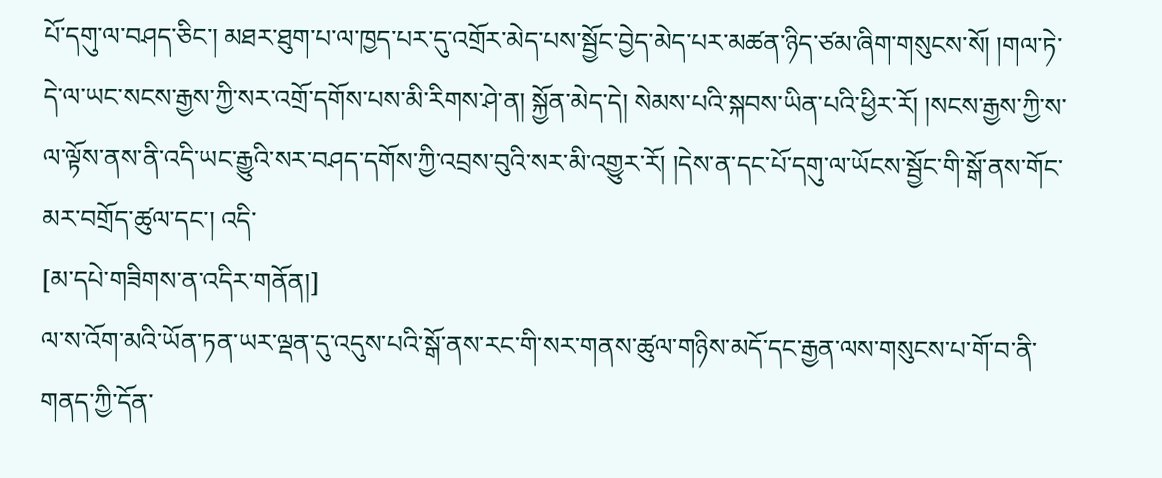པོ་དགུ་ལ་བཤད་ཅིང་། མཐར་ཐུག་པ་ལ་ཁྱད་པར་དུ་འགྲོར་མེད་པས་སྦྱོང་བྱེད་མེད་པར་མཚན་ཉིད་ཙམ་ཞིག་གསུངས་སོ། །གལ་ཏེ་དེ་ལ་ཡང་སངས་རྒྱས་ཀྱི་སར་འགྲོ་དགོས་པས་མི་རིགས་ཤེ་ན། སྐྱོན་མེད་དེ། སེམས་པའི་སྐབས་ཡིན་པའི་ཕྱིར་རོ། །སངས་རྒྱས་ཀྱི་ས་ལ་ལྟོས་ནས་ནི་འདི་ཡང་རྒྱུའི་སར་བཤད་དགོས་ཀྱི་འབྲས་བུའི་སར་མི་འགྱུར་རོ། །དེས་ན་དང་པོ་དགུ་ལ་ཡོངས་སྦྱོང་གི་སྒོ་ནས་གོང་མར་བགྲོད་ཚུལ་དང་། འདི་
[མ་དཔེ་གཟིགས་ན་འདིར་གནོན།]
ལ་ས་འོག་མའི་ཡོན་ཏན་ཡར་ལྡན་དུ་འདུས་པའི་སྒོ་ནས་རང་གི་སར་གནས་ཚུལ་གཉིས་མདོ་དང་རྒྱན་ལས་གསུངས་པ་གོ་བ་ནི་གནད་ཀྱི་དོན་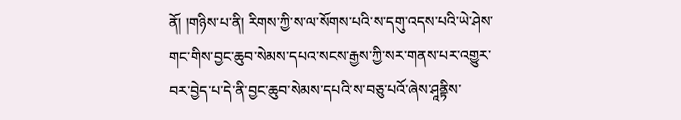ནོ། །གཉིས་པ་ནི། རིགས་ཀྱི་ས་ལ་སོགས་པའི་ས་དགུ་འདས་པའི་ཡེ་ཤེས་གང་གིས་བྱང་ཆུབ་སེམས་དཔའ་སངས་རྒྱས་ཀྱི་སར་གནས་པར་འགྱུར་བར་བྱེད་པ་དེ་ནི་བྱང་ཆུབ་སེམས་དཔའི་ས་བཅུ་པའོ་ཞེས་ཤཱནྟིས་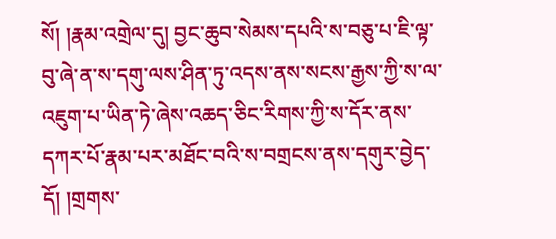སོ། །རྣམ་འགྲེལ་དུ། བྱང་ཆུབ་སེམས་དཔའི་ས་བཅུ་པ་ཇི་ལྟ་བུ་ཞེ་ན་ས་དགུ་ལས་ཤིན་ཏུ་འདས་ནས་སངས་རྒྱས་ཀྱི་ས་ལ་འཇུག་པ་ཡིན་ཏེ་ཞེས་འཆད་ཅིང་རིགས་ཀྱི་ས་དོར་ནས་དཀར་པོ་རྣམ་པར་མཐོང་བའི་ས་བགྲངས་ནས་དགུར་བྱེད་དོ། །གྲགས་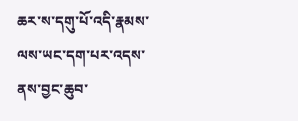ཆར་ས་དགུ་པོ་འདི་རྣམས་ལས་ཡང་དག་པར་འདས་ནས་བྱང་ཆུབ་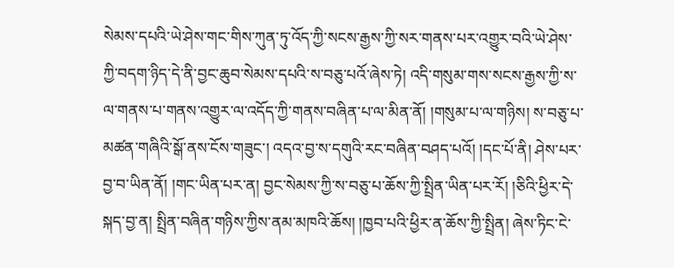སེམས་དཔའི་ཡེ་ཤེས་གང་གིས་ཀུན་ཏུ་འོད་ཀྱི་སངས་རྒྱས་ཀྱི་སར་གནས་པར་འགྱུར་བའི་ཡེ་ཤེས་ཀྱི་བདག་ཉིད་དེ་ནི་བྱང་ཆུབ་སེམས་དཔའི་ས་བཅུ་པའོ་ཞེས་ཏེ། འདི་གསུམ་གས་སངས་རྒྱས་ཀྱི་ས་ལ་གནས་པ་གནས་འགྱུར་ལ་འདོད་ཀྱི་གནས་བཞིན་པ་ལ་མིན་ནོ། །གསུམ་པ་ལ་གཉིས། ས་བཅུ་པ་མཚན་གཞིའི་སྒོ་ནས་ངོས་གཟུང་། འདའ་བྱ་ས་དགུའི་རང་བཞིན་བཤད་པའོ། །དང་པོ་ནི། ཤེས་པར་བྱ་བ་ཡིན་ནོ། །གང་ཡིན་པར་ན། བྱང་སེམས་ཀྱི་ས་བཅུ་པ་ཆོས་ཀྱི་སྤྲིན་ཡིན་པར་རོ། །ཅིའི་ཕྱིར་དེ་སྐད་བྱ་ན། སྤྲིན་བཞིན་གཉིས་ཀྱིས་ནམ་མཁའི་ཆོས། །ཁྱབ་པའི་ཕྱིར་ན་ཆོས་ཀྱི་སྤྲིན། ཞེས་ཏིང་ངེ་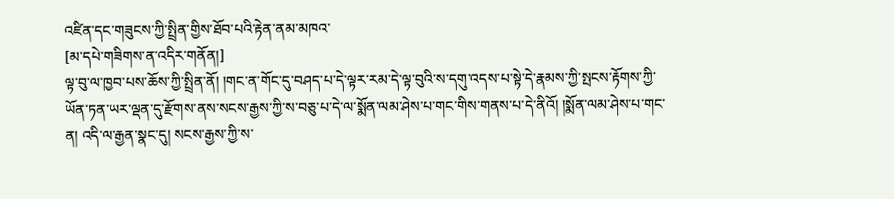འཛིན་དང་གཟུངས་ཀྱི་སྤྲིན་གྱིས་ཐོབ་པའི་རྟེན་ནམ་མཁའ་
[མ་དཔེ་གཟིགས་ན་འདིར་གནོན།]
ལྟ་བུ་ལ་ཁྱབ་པས་ཆོས་ཀྱི་སྤྲིན་ནོ། །གང་ན་གོང་དུ་བཤད་པ་དེ་ལྟར་རམ་དེ་ལྟ་བུའི་ས་དགུ་འདས་པ་སྟེ་དེ་རྣམས་ཀྱི་སྤངས་རྟོགས་ཀྱི་ཡོན་ཏན་ཡར་ལྡན་དུ་རྫོགས་ནས་སངས་རྒྱས་ཀྱི་ས་བཅུ་པ་དེ་ལ་སྨོན་ལམ་ཤེས་པ་གང་གིས་གནས་པ་དེ་ནིའོ། །སྨོན་ལམ་ཤེས་པ་གང་ན། འདི་ལ་རྒྱན་སྣང་དུ། སངས་རྒྱས་ཀྱི་ས་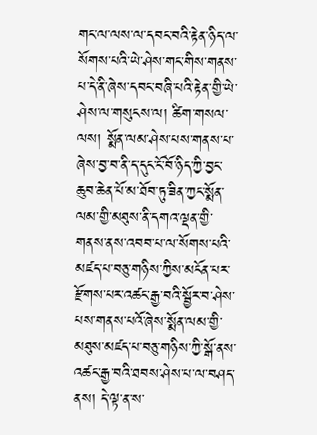གང་ལ་ལས་ལ་དབང་བའི་རྟེན་ཉིད་ལ་སོགས་པའི་ཡེ་ཤེས་གང་གིས་གནས་པ་དེ་ནི་ཞེས་དབང་བཞི་པའི་རྟེན་གྱི་ཡེ་ཤེས་ལ་གསུངས་ལ། ཚིག་གསལ་ལས། སྨོན་ལམ་ཤེས་པས་གནས་པ་ཞེས་བྱ་བ་ནི་ད་དུང་ངོ་བོ་ཉིད་ཀྱི་བྱང་ཆུབ་ཆེན་པོ་མ་ཐོབ་ཏུ་ཟིན་ཀྱང་སྨོན་ལམ་གྱི་མཐུས་ནི་དགའ་ལྡན་གྱི་གནས་ནས་འབབ་པ་ལ་སོགས་པའི་མཛད་པ་བཅུ་གཉིས་ཀྱིས་མངོན་པར་རྫོགས་པར་འཚང་རྒྱ་བའི་སྦྱོར་བ་ཤེས་པས་གནས་པའོ་ཞེས་སྨོན་ལམ་གྱི་མཐུས་མཛད་པ་བཅུ་གཉིས་ཀྱི་སྒོ་ནས་འཚང་རྒྱ་བའི་ཐབས་ཤེས་པ་ལ་བཤད་ནས། དེ་ལྟ་ན་ས་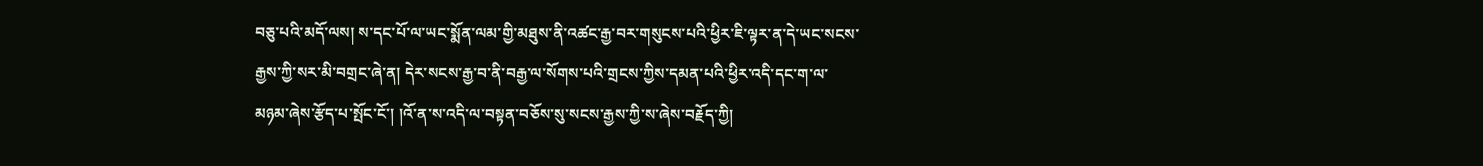བཅུ་པའི་མདོ་ལས། ས་དང་པོ་ལ་ཡང་སྨོན་ལམ་གྱི་མཐུས་ནི་འཚང་རྒྱ་བར་གསུངས་པའི་ཕྱིར་ཇི་ལྟར་ན་དེ་ཡང་སངས་རྒྱས་ཀྱི་སར་མི་བགྲང་ཞེ་ན། དེར་སངས་རྒྱ་བ་ནི་བརྒྱ་ལ་སོགས་པའི་གྲངས་ཀྱིས་དམན་པའི་ཕྱིར་འདི་དང་ག་ལ་མཉམ་ཞེས་རྩོད་པ་སྤོང་ངོ་། །འོ་ན་ས་འདི་ལ་བསྟན་བཅོས་སུ་སངས་རྒྱས་ཀྱི་ས་ཞེས་བརྗོད་ཀྱི།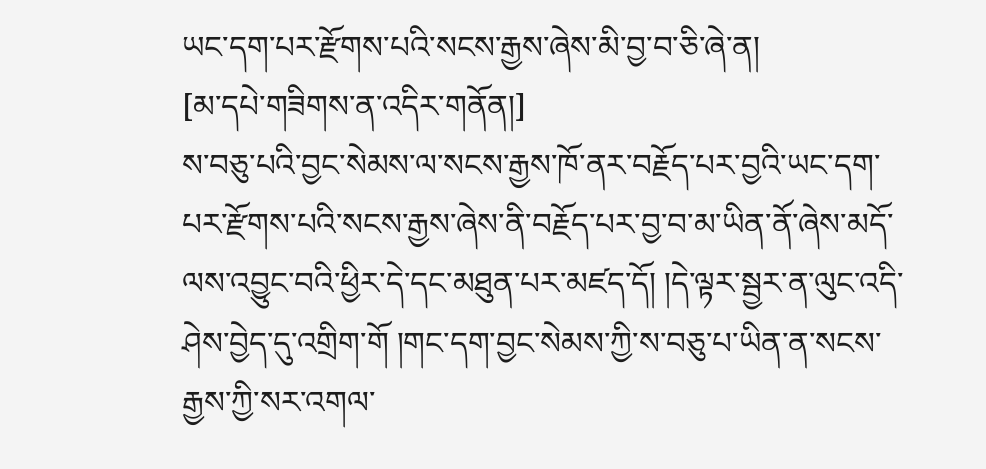ཡང་དག་པར་རྫོགས་པའི་སངས་རྒྱས་ཞེས་མི་བྱ་བ་ཅི་ཞེ་ན།
[མ་དཔེ་གཟིགས་ན་འདིར་གནོན།]
ས་བཅུ་པའི་བྱང་སེམས་ལ་སངས་རྒྱས་ཁོ་ནར་བརྗོད་པར་བྱའི་ཡང་དག་པར་རྫོགས་པའི་སངས་རྒྱས་ཞེས་ནི་བརྗོད་པར་བྱ་བ་མ་ཡིན་ནོ་ཞེས་མདོ་ལས་འབྱུང་བའི་ཕྱིར་དེ་དང་མཐུན་པར་མཛད་དོ། །དེ་ལྟར་སྦྱར་ན་ལུང་འདི་ཤེས་བྱེད་དུ་འགྲིག་གོ །གང་དག་བྱང་སེམས་ཀྱི་ས་བཅུ་པ་ཡིན་ན་སངས་རྒྱས་ཀྱི་སར་འགལ་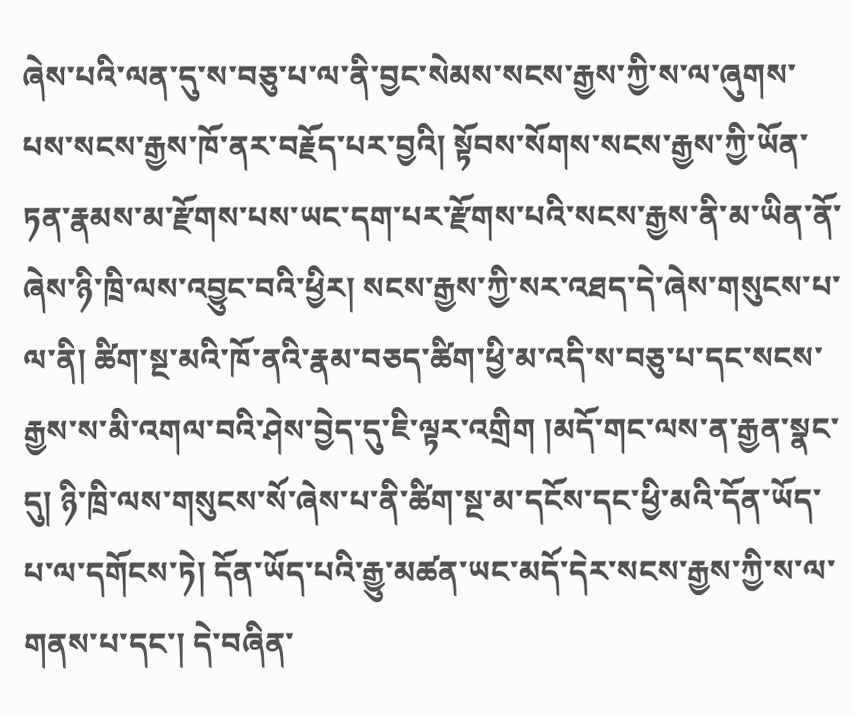ཞེས་པའི་ལན་དུ་ས་བཅུ་པ་ལ་ནི་བྱང་སེམས་སངས་རྒྱས་ཀྱི་ས་ལ་ཞུགས་པས་སངས་རྒྱས་ཁོ་ནར་བརྗོད་པར་བྱའི། སྟོབས་སོགས་སངས་རྒྱས་ཀྱི་ཡོན་ཏན་རྣམས་མ་རྫོགས་པས་ཡང་དག་པར་རྫོགས་པའི་སངས་རྒྱས་ནི་མ་ཡིན་ནོ་ཞེས་ཉི་ཁྲི་ལས་འབྱུང་བའི་ཕྱིར། སངས་རྒྱས་ཀྱི་སར་འཐད་དེ་ཞེས་གསུངས་པ་ལ་ནི། ཚིག་སྔ་མའི་ཁོ་ནའི་རྣམ་བཅད་ཚིག་ཕྱི་མ་འདི་ས་བཅུ་པ་དང་སངས་རྒྱས་ས་མི་འགལ་བའི་ཤེས་བྱེད་དུ་ཇི་ལྟར་འགྲིག །མདོ་གང་ལས་ན་རྒྱན་སྣང་དུ། ཉི་ཁྲི་ལས་གསུངས་སོ་ཞེས་པ་ནི་ཚིག་སྔ་མ་དངོས་དང་ཕྱི་མའི་དོན་ཡོད་པ་ལ་དགོངས་ཏེ། དོན་ཡོད་པའི་རྒྱུ་མཚན་ཡང་མདོ་དེར་སངས་རྒྱས་ཀྱི་ས་ལ་གནས་པ་དང་། དེ་བཞིན་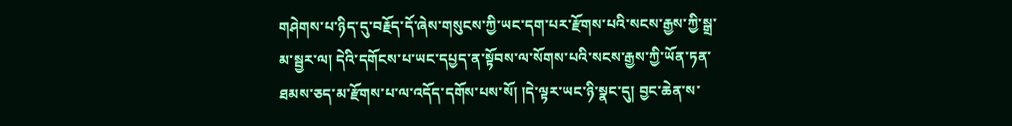གཤེགས་པ་ཉིད་དུ་བརྗོད་དོ་ཞེས་གསུངས་ཀྱི་ཡང་དག་པར་རྫོགས་པའི་སངས་རྒྱས་ཀྱི་སྒྲ་མ་སྦྱར་ལ། དེའི་དགོངས་པ་ཡང་དཔྱད་ན་སྟོབས་ལ་སོགས་པའི་སངས་རྒྱས་ཀྱི་ཡོན་ཏན་ཐམས་ཅད་མ་རྫོགས་པ་ལ་འདོད་དགོས་པས་སོ། །དེ་ལྟར་ཡང་ཉི་སྣང་དུ། བྱང་ཆེན་ས་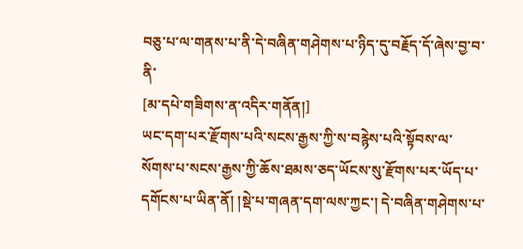བཅུ་པ་ལ་གནས་པ་ནི་དེ་བཞིན་གཤེགས་པ་ཉིད་དུ་བརྗོད་དོ་ཞེས་བྱ་བ་ནི་
[མ་དཔེ་གཟིགས་ན་འདིར་གནོན།]
ཡང་དག་པར་རྫོགས་པའི་སངས་རྒྱས་ཀྱི་ས་བརྙེས་པའི་སྟོབས་ལ་སོགས་པ་སངས་རྒྱས་ཀྱི་ཆོས་ཐམས་ཅད་ཡོངས་སུ་རྫོགས་པར་ཡོད་པ་དགོངས་པ་ཡིན་ནོ། །སྡེ་པ་གཞན་དག་ལས་ཀྱང་། དེ་བཞིན་གཤེགས་པ་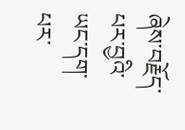ཞེས་བརྗོད་པར་བྱའི་ཡང་དག་པར་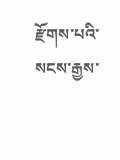རྫོགས་པའི་སངས་རྒྱས་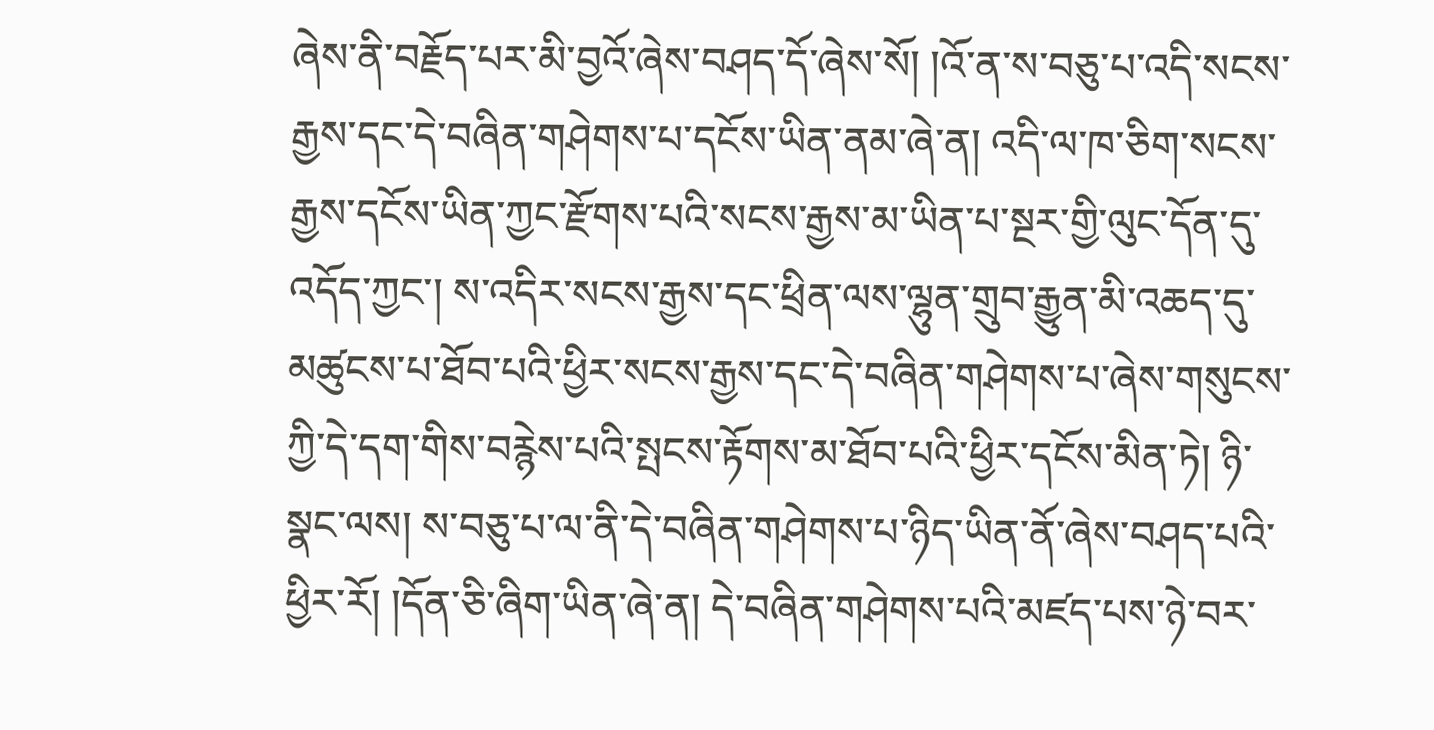ཞེས་ནི་བརྗོད་པར་མི་བྱའོ་ཞེས་བཤད་དོ་ཞེས་སོ། །འོ་ན་ས་བཅུ་པ་འདི་སངས་རྒྱས་དང་དེ་བཞིན་གཤེགས་པ་དངོས་ཡིན་ནམ་ཞེ་ན། འདི་ལ་ཁ་ཅིག་སངས་རྒྱས་དངོས་ཡིན་ཀྱང་རྫོགས་པའི་སངས་རྒྱས་མ་ཡིན་པ་སྔར་གྱི་ལུང་དོན་དུ་འདོད་ཀྱང་། ས་འདིར་སངས་རྒྱས་དང་ཕྲིན་ལས་ལྷུན་གྲུབ་རྒྱུན་མི་འཆད་དུ་མཚུངས་པ་ཐོབ་པའི་ཕྱིར་སངས་རྒྱས་དང་དེ་བཞིན་གཤེགས་པ་ཞེས་གསུངས་ཀྱི་དེ་དག་གིས་བརྙེས་པའི་སྤངས་རྟོགས་མ་ཐོབ་པའི་ཕྱིར་དངོས་མིན་ཏེ། ཉི་སྣང་ལས། ས་བཅུ་པ་ལ་ནི་དེ་བཞིན་གཤེགས་པ་ཉིད་ཡིན་ནོ་ཞེས་བཤད་པའི་ཕྱིར་རོ། །དོན་ཅི་ཞིག་ཡིན་ཞེ་ན། དེ་བཞིན་གཤེགས་པའི་མཛད་པས་ཉེ་བར་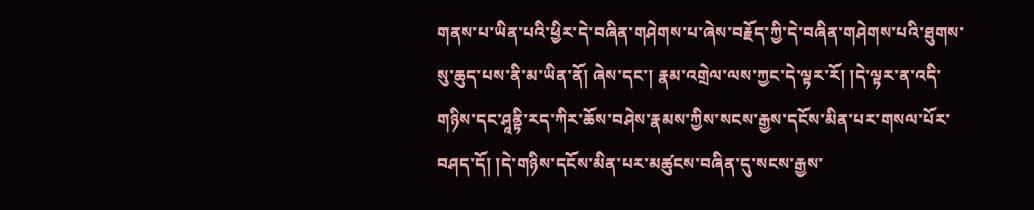གནས་པ་ཡིན་པའི་ཕྱིར་དེ་བཞིན་གཤེགས་པ་ཞེས་བརྗོད་ཀྱི་དེ་བཞིན་གཤེགས་པའི་ཐུགས་སུ་ཆུད་པས་ནི་མ་ཡིན་ནོ། ཞེས་དང་། རྣམ་འགྲེལ་ལས་ཀྱང་དེ་ལྟར་རོ། །དེ་ལྟར་ན་འདི་གཉིས་དང་ཤཱནྟི་རད་ཀིར་ཆོས་བཤེས་རྣམས་ཀྱིས་སངས་རྒྱས་དངོས་མིན་པར་གསལ་པོར་བཤད་དོ། །དེ་གཉིས་དངོས་མིན་པར་མཚུངས་བཞིན་དུ་སངས་རྒྱས་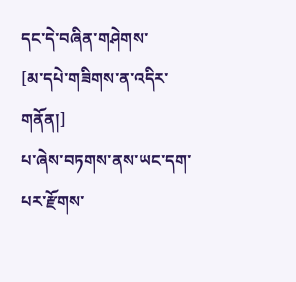དང་དེ་བཞིན་གཤེགས་
[མ་དཔེ་གཟིགས་ན་འདིར་གནོན།]
པ་ཞེས་བཏགས་ནས་ཡང་དག་པར་རྫོགས་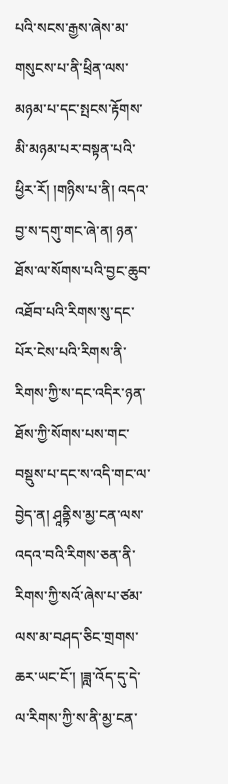པའི་སངས་རྒྱས་ཞེས་མ་གསུངས་པ་ནི་ཕྲིན་ལས་མཉམ་པ་དང་སྤངས་རྟོགས་མི་མཉམ་པར་བསྟན་པའི་ཕྱིར་རོ། །གཉིས་པ་ནི། འདའ་བྱ་ས་དགུ་གང་ཞེ་ན། ཉན་ཐོས་ལ་སོགས་པའི་བྱང་ཆུབ་འཐོབ་པའི་རིགས་སུ་དང་པོར་ངེས་པའི་རིགས་ནི་རིགས་ཀྱི་ས་དང་འདིར་ཉན་ཐོས་ཀྱི་སོགས་པས་གང་བསྡུས་པ་དང་ས་འདི་གང་ལ་བྱེད་ན། ཤཱནྟིས་མྱ་ངན་ལས་འདའ་བའི་རིགས་ཅན་ནི་རིགས་ཀྱི་སའོ་ཞེས་པ་ཙམ་ལས་མ་བཤད་ཅིང་གྲགས་ཆར་ཡང་ངོ་། །ཟླ་འོད་དུ་དེ་ལ་རིགས་ཀྱི་ས་ནི་མྱ་ངན་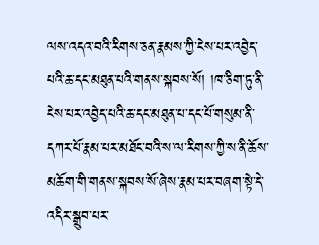ལས་འདའ་བའི་རིགས་ཅན་རྣམས་ཀྱི་ངེས་པར་འབྱེད་པའི་ཆ་དང་མཐུན་པའི་གནས་སྐབས་སོ། །ཁ་ཅིག་ཏུ་ནི་ངེས་པར་འབྱེད་པའི་ཆ་དང་མཐུན་པ་དང་པོ་གསུམ་ནི་དཀར་པོ་རྣམ་པར་མཐོང་བའི་ས་ལ་རིགས་ཀྱི་ས་ནི་ཆོས་མཆོག་གི་གནས་སྐབས་སོ་ཞེས་རྣམ་པར་བཞག་སྟེ་དེ་འདིར་སྒྲུབ་པར་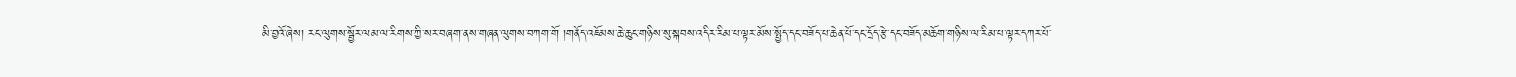མི་བྱའོ་ཞེས། རང་ལུགས་སྦྱོར་ལམ་ལ་རིགས་ཀྱི་སར་བཞག་ནས་གཞན་ལུགས་བཀག་གོ །གནོད་འཇོམས་ཆེ་ཆུང་གཉིས་སུ་སྐབས་འདིར་རིམ་པ་ལྟར་མོས་སྤྱོད་དང་བཟོད་པ་ཆེན་པོ་དང་དྲོད་རྩེ་དང་བཟོད་མཆོག་གཉིས་ལ་རིམ་པ་ལྟར་དཀར་པོ་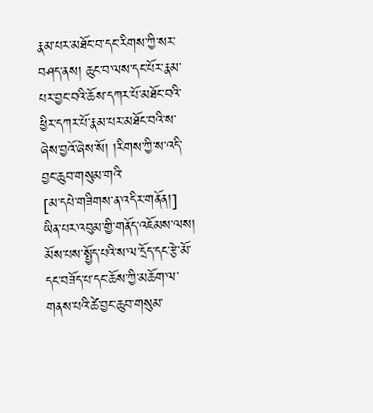རྣམ་པར་མཐོང་བ་དང་རིགས་ཀྱི་སར་བཤད་ནས། ཆུང་བ་ལས་དང་པོར་རྣམ་པར་བྱང་བའི་ཆོས་དཀར་པོ་མཐོང་བའི་ཕྱིར་དཀར་པོ་རྣམ་པར་མཐོང་བའི་ས་ཞེས་བྱའོ་ཞེས་སོ། །རིགས་ཀྱི་ས་འདི་བྱང་ཆུབ་གསུམ་གའི་
[མ་དཔེ་གཟིགས་ན་འདིར་གནོན།]
ཡིན་པར་འབུམ་གྱི་གནོད་འཇོམས་ལས། མོས་པས་སྤྱོད་པའི་ས་ལ་དྲོད་དང་རྩེ་མོ་དང་བཟོད་པ་དང་ཆོས་ཀྱི་མཆོག་ལ་གནས་པའི་ཚེ་བྱང་ཆུབ་གསུམ་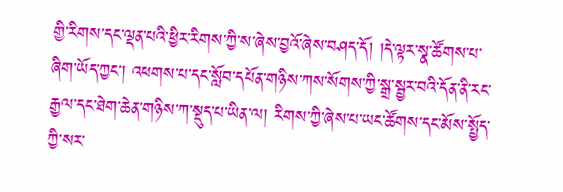གྱི་རིགས་དང་ལྡན་པའི་ཕྱིར་རིགས་ཀྱི་ས་ཞེས་བྱའོ་ཞེས་བཤད་དོ། །དེ་ལྟར་སྣ་ཚོགས་པ་ཞིག་ཡོད་ཀྱང་། འཕགས་པ་དང་སློབ་དཔོན་གཉིས་ཀས་སོགས་ཀྱི་སྒྲ་སྦྱར་བའི་དོན་ནི་རང་རྒྱལ་དང་ཐེག་ཆེན་གཉིས་ཀ་སྡུད་པ་ཡིན་ལ། རིགས་ཀྱི་ཞེས་པ་ཡང་ཚོགས་དང་མོས་སྤྱོད་ཀྱི་སར་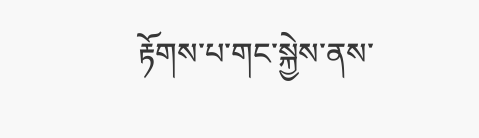རྟོགས་པ་གང་སྐྱེས་ནས་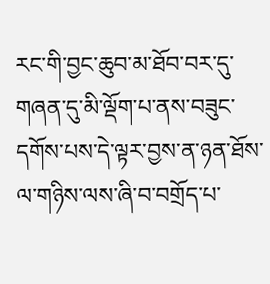རང་གི་བྱང་ཆུབ་མ་ཐོབ་བར་དུ་གཞན་དུ་མི་ལྡོག་པ་ནས་བཟུང་དགོས་པས་དེ་ལྟར་བྱས་ན་ཉན་ཐོས་ལ་གཉིས་ལས་ཞི་བ་བགྲོད་པ་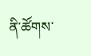ནི་ཚོགས་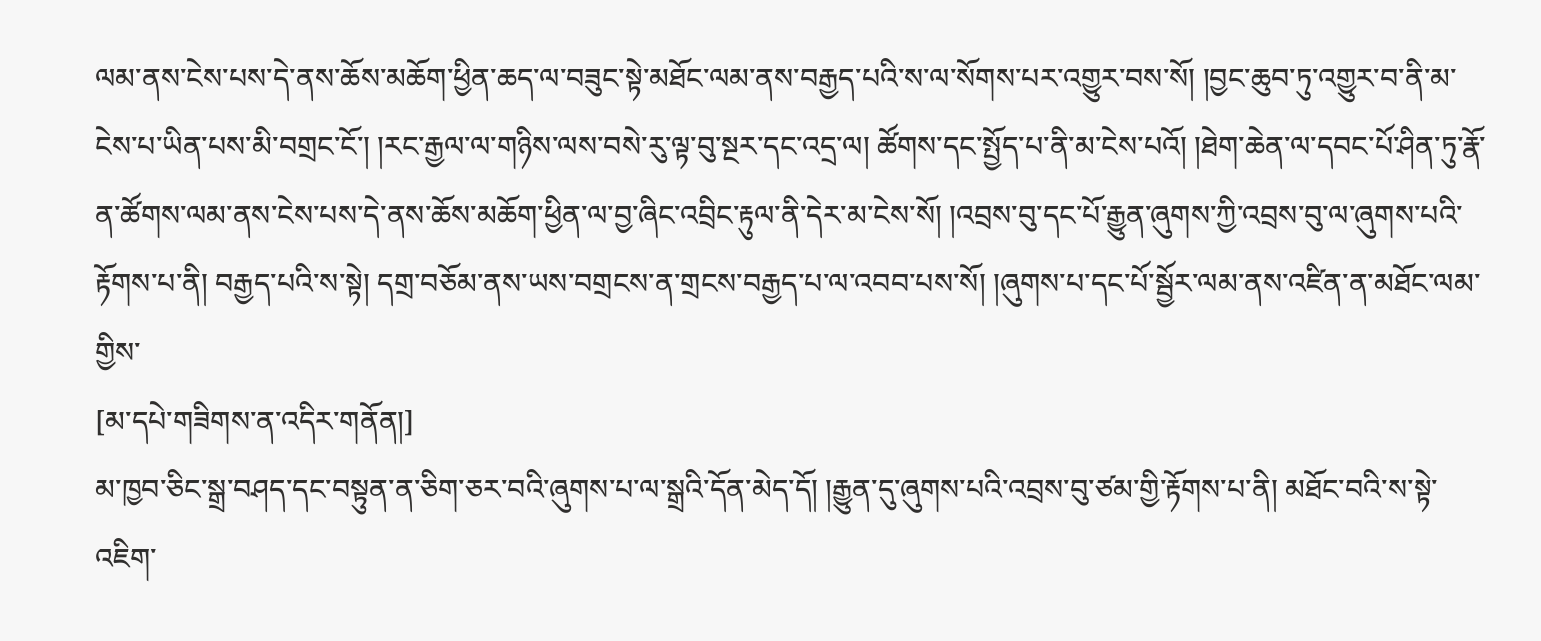ལམ་ནས་ངེས་པས་དེ་ནས་ཆོས་མཆོག་ཕྱིན་ཆད་ལ་བཟུང་སྟེ་མཐོང་ལམ་ནས་བརྒྱད་པའི་ས་ལ་སོགས་པར་འགྱུར་བས་སོ། །བྱང་ཆུབ་ཏུ་འགྱུར་བ་ནི་མ་ངེས་པ་ཡིན་པས་མི་བགྲང་ངོ་། །རང་རྒྱལ་ལ་གཉིས་ལས་བསེ་རུ་ལྟ་བུ་སྔར་དང་འདྲ་ལ། ཚོགས་དང་སྤྱོད་པ་ནི་མ་ངེས་པའོ། །ཐེག་ཆེན་ལ་དབང་པོ་ཤིན་ཏུ་རྣོ་ན་ཚོགས་ལམ་ནས་ངེས་པས་དེ་ནས་ཆོས་མཆོག་ཕྱིན་ལ་བྱ་ཞིང་འབྲིང་རྟུལ་ནི་དེར་མ་ངེས་སོ། །འབྲས་བུ་དང་པོ་རྒྱུན་ཞུགས་ཀྱི་འབྲས་བུ་ལ་ཞུགས་པའི་རྟོགས་པ་ནི། བརྒྱད་པའི་ས་སྟེ། དགྲ་བཅོམ་ནས་ཡས་བགྲངས་ན་གྲངས་བརྒྱད་པ་ལ་འབབ་པས་སོ། །ཞུགས་པ་དང་པོ་སྦྱོར་ལམ་ནས་འཛིན་ན་མཐོང་ལམ་གྱིས་
[མ་དཔེ་གཟིགས་ན་འདིར་གནོན།]
མ་ཁྱབ་ཅིང་སྒྲ་བཤད་དང་བསྟུན་ན་ཅིག་ཅར་བའི་ཞུགས་པ་ལ་སྒྲའི་དོན་མེད་དོ། །རྒྱུན་དུ་ཞུགས་པའི་འབྲས་བུ་ཙམ་གྱི་རྟོགས་པ་ནི། མཐོང་བའི་ས་སྟེ་འཇིག་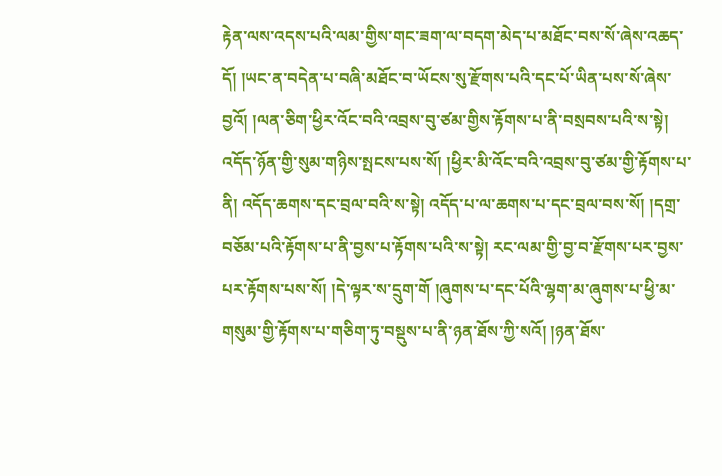རྟེན་ལས་འདས་པའི་ལམ་གྱིས་གང་ཟག་ལ་བདག་མེད་པ་མཐོང་བས་སོ་ཞེས་འཆད་དོ། །ཡང་ན་བདེན་པ་བཞི་མཐོང་བ་ཡོངས་སུ་རྫོགས་པའི་དང་པོ་ཡིན་པས་སོ་ཞེས་བྱའོ། །ལན་ཅིག་ཕྱིར་འོང་བའི་འབྲས་བུ་ཙམ་གྱིས་རྟོགས་པ་ནི་བསྲབས་པའི་ས་སྟེ། འདོད་ཉོན་གྱི་སུམ་གཉིས་སྤངས་པས་སོ། །ཕྱིར་མི་འོང་བའི་འབྲས་བུ་ཙམ་གྱི་རྟོགས་པ་ནི། འདོད་ཆགས་དང་བྲལ་བའི་ས་སྟེ། འདོད་པ་ལ་ཆགས་པ་དང་བྲལ་བས་སོ། །དགྲ་བཅོམ་པའི་རྟོགས་པ་ནི་བྱས་པ་རྟོགས་པའི་ས་སྟེ། རང་ལམ་གྱི་བྱ་བ་རྫོགས་པར་བྱས་པར་རྟོགས་པས་སོ། །དེ་ལྟར་ས་དྲུག་གོ །ཞུགས་པ་དང་པོའི་ལྷག་མ་ཞུགས་པ་ཕྱི་མ་གསུམ་གྱི་རྟོགས་པ་གཅིག་ཏུ་བསྡུས་པ་ནི་ཉན་ཐོས་ཀྱི་སའོ། །ཉན་ཐོས་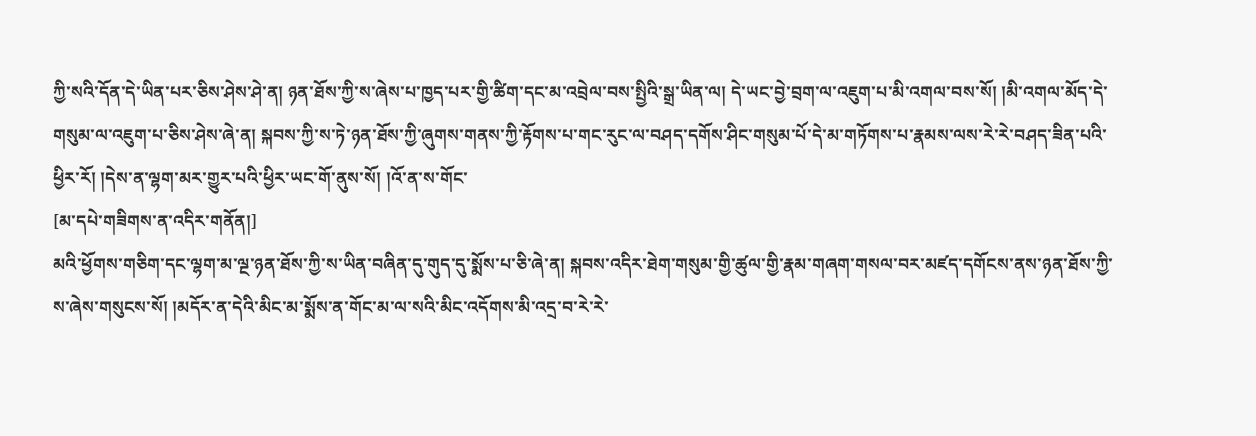ཀྱི་སའི་དོན་དེ་ཡིན་པར་ཅིས་ཤེས་ཤེ་ན། ཉན་ཐོས་ཀྱི་ས་ཞེས་པ་ཁྱད་པར་གྱི་ཚིག་དང་མ་འབྲེལ་བས་སྤྱིའི་སྒྲ་ཡིན་ལ། དེ་ཡང་བྱེ་བྲག་ལ་འཇུག་པ་མི་འགལ་བས་སོ། །མི་འགལ་མོད་དེ་གསུམ་ལ་འཇུག་པ་ཅིས་ཤེས་ཞེ་ན། སྐབས་ཀྱི་ས་ཏེ་ཉན་ཐོས་ཀྱི་ཞུགས་གནས་ཀྱི་རྟོགས་པ་གང་རུང་ལ་བཤད་དགོས་ཤིང་གསུམ་པོ་དེ་མ་གཏོགས་པ་རྣམས་ལས་རེ་རེ་བཤད་ཟིན་པའི་ཕྱིར་རོ། །དེས་ན་ལྷག་མར་གྱུར་པའི་ཕྱིར་ཡང་གོ་ནུས་སོ། །འོ་ན་ས་གོང་
[མ་དཔེ་གཟིགས་ན་འདིར་གནོན།]
མའི་ཕྱོགས་གཅིག་དང་ལྷག་མ་ལྔ་ཉན་ཐོས་ཀྱི་ས་ཡིན་བཞིན་དུ་གུད་དུ་སྨོས་པ་ཅི་ཞེ་ན། སྐབས་འདིར་ཐེག་གསུམ་གྱི་ཚུལ་གྱི་རྣམ་གཞག་གསལ་བར་མཛད་དགོངས་ནས་ཉན་ཐོས་ཀྱི་ས་ཞེས་གསུངས་སོ། །མདོར་ན་དེའི་མིང་མ་སྨོས་ན་གོང་མ་ལ་སའི་མིང་འདོགས་མི་འདྲ་བ་རེ་རེ་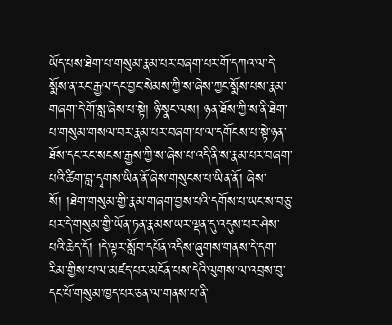ཡོད་པས་ཐེག་པ་གསུམ་རྣམ་པར་བཞག་པར་གོ་དཀའ་ལ་དེ་སྨོས་ན་རང་རྒྱལ་དང་བྱང་སེམས་ཀྱི་ས་ཞེས་ཀྱང་སྨོས་པས་རྣམ་གཞག་དེ་གོ་སླ་ཞེས་པ་སྟེ། ཉི་སྣང་ལས། ཉན་ཐོས་ཀྱི་ས་ནི་ཐེག་པ་གསུམ་གསལ་བར་རྣམ་པར་བཞག་པ་ལ་དགོངས་པ་སྟེ་ཉན་ཐོས་དང་རང་སངས་རྒྱས་ཀྱི་ས་ཞེས་པ་འདི་ནི་ས་རྣམ་པར་བཞག་པའི་ཚིག་བླ་དྭགས་ཡིན་ནོ་ཞེས་གསུངས་པ་ཡིན་ནོ། ཞེས་སོ། །ཐེག་གསུམ་གྱི་རྣམ་གཞག་བྱས་པའི་དགོས་པ་ཡང་ས་བཅུ་པར་དེ་གསུམ་གྱི་ཡོན་ཏན་རྣམས་ཡར་ལྡན་དུ་འདུས་པར་ཤེས་པའི་ཆེད་དོ། །དེ་ལྟར་སློབ་དཔོན་འདིས་ཞུགས་གནས་དེ་དག་རིམ་གྱིས་པ་ལ་མཛད་པར་མངོན་པས་དེའི་ལུགས་ལ་འབྲས་བུ་དང་པོ་གསུམ་ཁྱད་པར་ཅན་ལ་གནས་པ་ནི་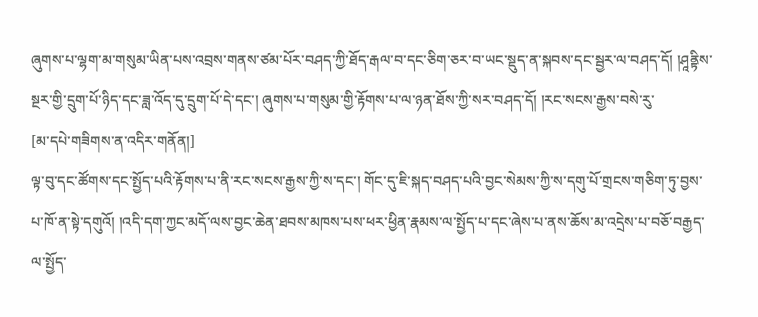ཞུགས་པ་ལྷག་མ་གསུམ་ཡིན་པས་འབྲས་གནས་ཙམ་པོར་བཤད་ཀྱི་ཐོད་རྒལ་བ་དང་ཅིག་ཅར་བ་ཡང་སྡུད་ན་སྐབས་དང་སྦྱར་ལ་བཤད་དོ། །ཤཱནྟིས་སྔར་གྱི་དྲུག་པོ་ཉིད་དང་ཟླ་འོད་དུ་དྲུག་པོ་དེ་དང་། ཞུགས་པ་གསུམ་གྱི་རྟོགས་པ་ལ་ཉན་ཐོས་ཀྱི་སར་བཤད་དོ། །རང་སངས་རྒྱས་བསེ་རུ་
[མ་དཔེ་གཟིགས་ན་འདིར་གནོན།]
ལྟ་བུ་དང་ཚོགས་དང་སྤྱོད་པའི་རྟོགས་པ་ནི་རང་སངས་རྒྱས་ཀྱི་ས་དང་། གོང་དུ་ཇི་སྐད་བཤད་པའི་བྱང་སེམས་ཀྱི་ས་དགུ་པོ་གྲངས་གཅིག་ཏུ་བྱས་པ་ཁོ་ན་སྟེ་དགུའོ། །འདི་དག་ཀྱང་མདོ་ལས་བྱང་ཆེན་ཐབས་མཁས་པས་ཕར་ཕྱིན་རྣམས་ལ་སྤྱོད་པ་དང་ཞེས་པ་ནས་ཆོས་མ་འདྲེས་པ་བཅོ་བརྒྱད་ལ་སྤྱོད་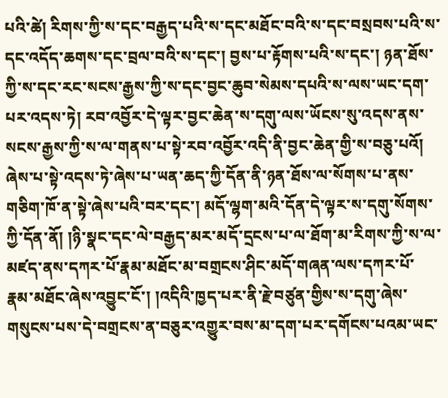པའི་ཚེ། རིགས་ཀྱི་ས་དང་བརྒྱད་པའི་ས་དང་མཐོང་བའི་ས་དང་བསྲབས་པའི་ས་དང་འདོད་ཆགས་དང་བྲལ་བའི་ས་དང་། བྱས་པ་རྟོགས་པའི་ས་དང་། ཉན་ཐོས་ཀྱི་ས་དང་རང་སངས་རྒྱས་ཀྱི་ས་དང་བྱང་ཆུབ་སེམས་དཔའི་ས་ལས་ཡང་དག་པར་འདས་ཏེ། རབ་འབྱོར་དེ་ལྟར་བྱང་ཆེན་ས་དགུ་ལས་ཡོངས་སུ་འདས་ནས་སངས་རྒྱས་ཀྱི་ས་ལ་གནས་པ་སྟེ་རབ་འབྱོར་འདི་ནི་བྱང་ཆེན་གྱི་ས་བཅུ་པའོ། ཞེས་པ་སྟེ་འདས་ཏེ་ཞེས་པ་ཡན་ཆད་ཀྱི་དོན་ནི་ཉན་ཐོས་ལ་སོགས་པ་ནས་གཅིག་ཁོ་ན་སྟེ་ཞེས་པའི་བར་དང་། མདོ་ལྷག་མའི་དོན་དེ་ལྟར་ས་དགུ་སོགས་ཀྱི་དོན་ནོ། །ཉི་སྣང་དང་ལེ་བརྒྱད་མར་མདོ་དྲངས་པ་ལ་ཐོག་མ་རིགས་ཀྱི་ས་ལ་མཛད་ནས་དཀར་པོ་རྣམ་མཐོང་མ་བགྲངས་ཤིང་མདོ་གཞན་ལས་དཀར་པོ་རྣམ་མཐོང་ཞེས་འབྱུང་ངོ་། །འདིའི་ཁྱད་པར་ནི་རྗེ་བཙུན་གྱིས་ས་དགུ་ཞེས་གསུངས་པས་དེ་བགྲངས་ན་བཅུར་འགྱུར་བས་མ་དག་པར་དགོངས་པའམ་ཡང་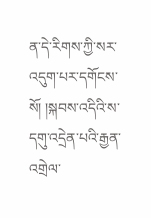ན་དེ་རིགས་ཀྱི་སར་འདུག་པར་དགོངས་སོ། །སྐབས་འདིའི་ས་དགུ་འདྲེན་པའི་རྒྱན་འགྲེལ་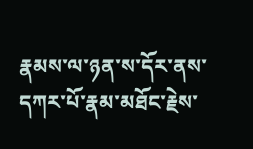རྣམས་ལ་ཉན་ས་དོར་ནས་དཀར་པོ་རྣམ་མཐོང་རྗེས་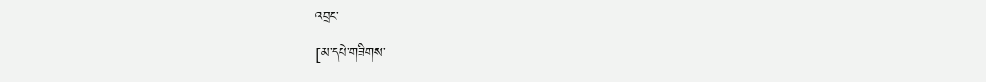འབྲང་
[མ་དཔེ་གཟིགས་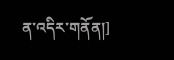ན་འདིར་གནོན།]